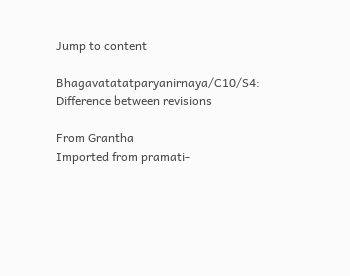Jump to content

Bhagavatatatparyanirnaya/C10/S4: Difference between revisions

From Grantha
Imported from pramati-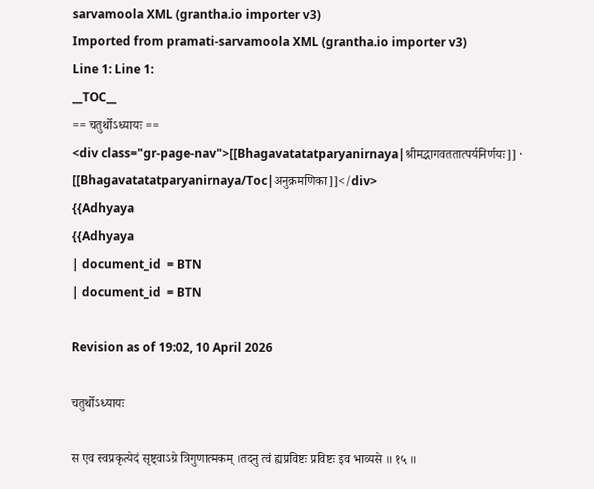sarvamoola XML (grantha.io importer v3)
Imported from pramati-sarvamoola XML (grantha.io importer v3)
Line 1: Line 1:
__TOC__
== चतुर्थोऽध्यायः ==
<div class="gr-page-nav">[[Bhagavatatatparyanirnaya|श्रीमद्भागवततात्पर्यनिर्णयः]] · [[Bhagavatatatparyanirnaya/Toc|अनुक्रमणिका]]</div>
{{Adhyaya
{{Adhyaya
| document_id  = BTN
| document_id  = BTN

Revision as of 19:02, 10 April 2026

चतुर्थोऽध्यायः

स एव स्वप्रकृत्येदं सृष्ट्वाऽग्रे त्रिगुणात्मकम् ।तदनु त्वं ह्यप्रविष्टः प्रविष्टः इव भाव्यसे ॥ १५ ॥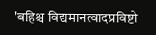'बहिश्च विद्यमानत्वादप्रविष्टो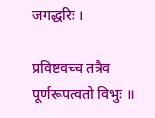जगद्धरिः ।

प्रविष्टवच्च तत्रैव पूर्णरूपत्वतो विभुः ॥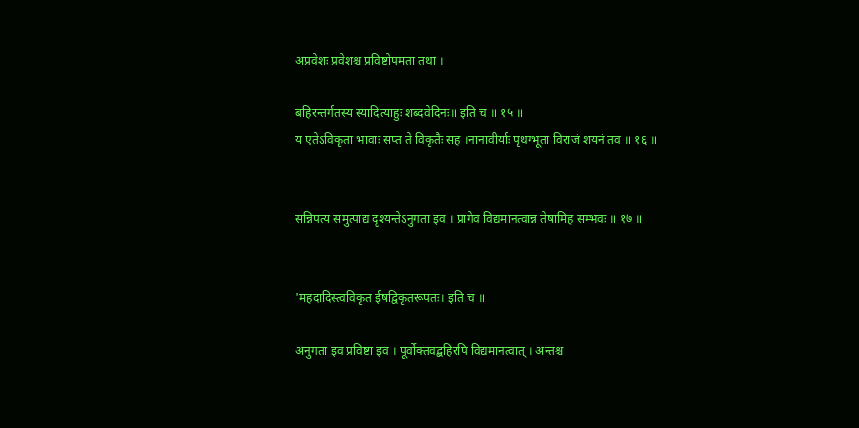अप्रवेशः प्रवेशश्च प्रविष्टोपमता तथा ।

बहिरन्तर्गतस्य स्यादित्याहुः शब्दवेदिनः॥ इति च ॥ १५ ॥
य एतेऽविकृता भावाः सप्त ते विकृतैः सह ।नानावीर्याः पृथग्भूता विराजं शयनं तव ॥ १६ ॥


सन्निपत्य समुत्पाद्य दृश्यन्तेऽनुगता इव । प्रागेव विद्यमानत्वान्न तेषामिह सम्भवः ॥ १७ ॥


'महदादिस्त्वविकृत ईषद्विकृतरूपतः। इति च ॥

अनुगता इव प्रविष्टा इव । पूर्वोक्तवद्बहिरपि विद्यमानत्वात् । अन्तश्च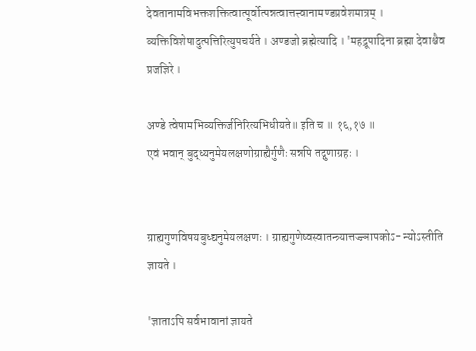देवतानामविभक्तशक्तित्वात्पूर्वोत्पन्नत्वात्तत्त्वानामण्डप्रवेशमात्रम् । व्यक्तिविशेषादुत्पत्तिरित्युपचर्यते । अण्डजो ब्रह्मेत्यादि । 'महद्रूपादिना ब्रह्मा देवाश्चैव प्रजज्ञिरे ।

अण्डे त्वेषामभिव्यक्तिर्जनिरित्यभिधीयते॥ इति च ॥ १६,१७ ॥
एवं भवान् बुद्ध्यनुमेयलक्षणोग्राह्यैर्गुणैः सन्नपि तद्गुणाग्रहः ।


ग्राह्यगुणविषयबुध्द्यनुमेयलक्षणः । ग्राह्यगुणेष्वस्वातन्त्र्यात्तज्ज्ञापकोऽ- न्योऽस्तीति ज्ञायते ।

'ज्ञाताऽपि सर्वभावानां ज्ञायते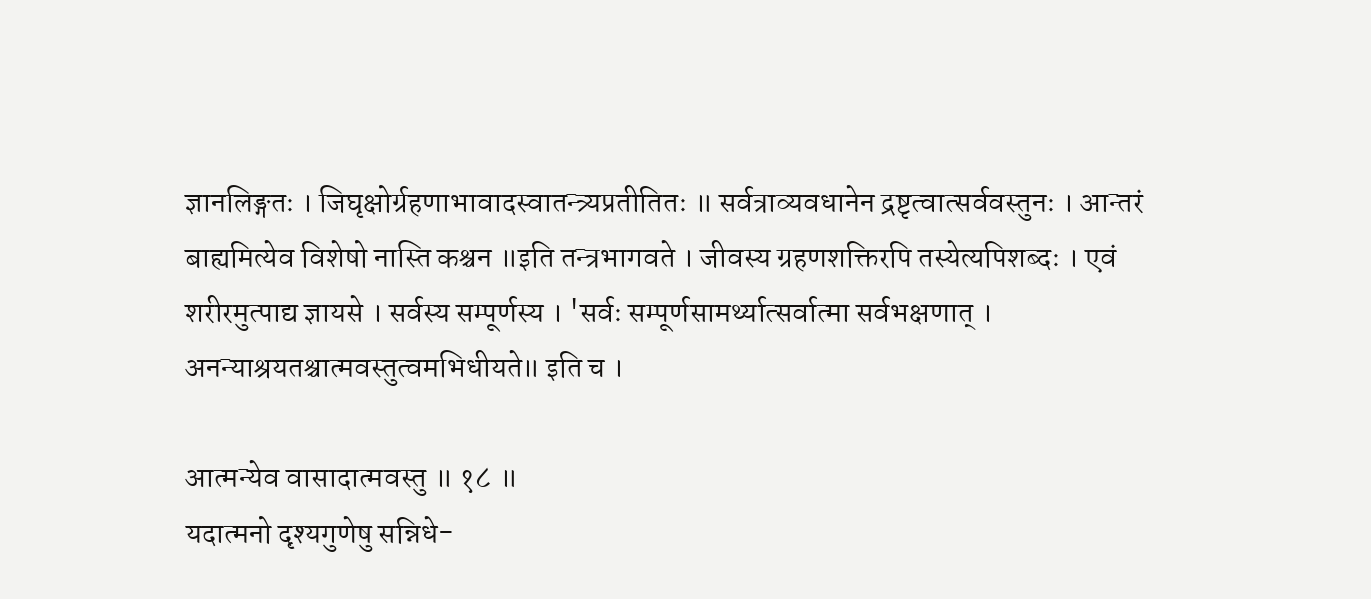ज्ञानलिङ्गतः । जिघृक्षोर्ग्रहणाभावादस्वातन्त्र्यप्रतीतितः ॥ सर्वत्राव्यवधानेन द्रष्टृत्वात्सर्ववस्तुनः । आन्तरं बाह्यमित्येव विशेषो नास्ति कश्चन ॥इति तन्त्रभागवते । जीवस्य ग्रहणशक्तिरपि तस्येत्यपिशब्दः । एवं शरीरमुत्पाद्य ज्ञायसे । सर्वस्य सम्पूर्णस्य । 'सर्वः सम्पूर्णसामर्थ्यात्सर्वात्मा सर्वभक्षणात् । अनन्याश्रयतश्चात्मवस्तुत्वमभिधीयते॥ इति च ।

आत्मन्येव वासादात्मवस्तु ॥ १८ ॥
यदात्मनो दृश्यगुणेषु सन्निधे-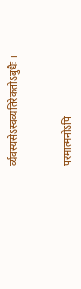र्व्यवस्यसेऽस्वव्यतिरेकतोऽबुधैः ।


परमात्मनोऽपि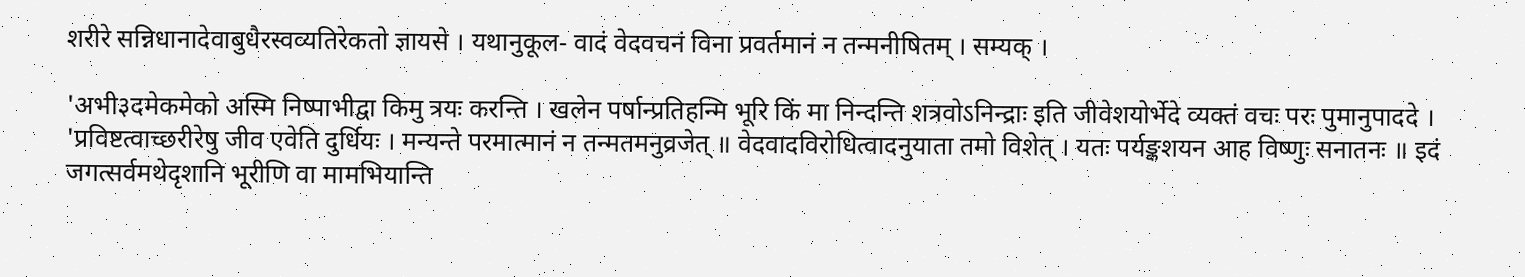शरीरे सन्निधानादेवाबुधैरस्वव्यतिरेकतो ज्ञायसे । यथानुकूल- वादं वेदवचनं विना प्रवर्तमानं न तन्मनीषितम् । सम्यक् ।

'अभी३दमेकमेको अस्मि निष्पाभीद्वा किमु त्रयः करन्ति । खलेन पर्षान्प्रतिहन्मि भूरि किं मा निन्दन्ति शत्रवोऽनिन्द्राः इति जीवेशयोर्भेदे व्यक्तं वचः परः पुमानुपाददे । 'प्रविष्टत्वाच्छरीरेषु जीव एवेति दुर्धियः । मन्यन्ते परमात्मानं न तन्मतमनुव्रजेत् ॥ वेदवादविरोधित्वादनुयाता तमो विशेत् । यतः पर्यङ्कशयन आह विष्णुः सनातनः ॥ इदं जगत्सर्वमथेदृशानि भूरीणि वा मामभियान्ति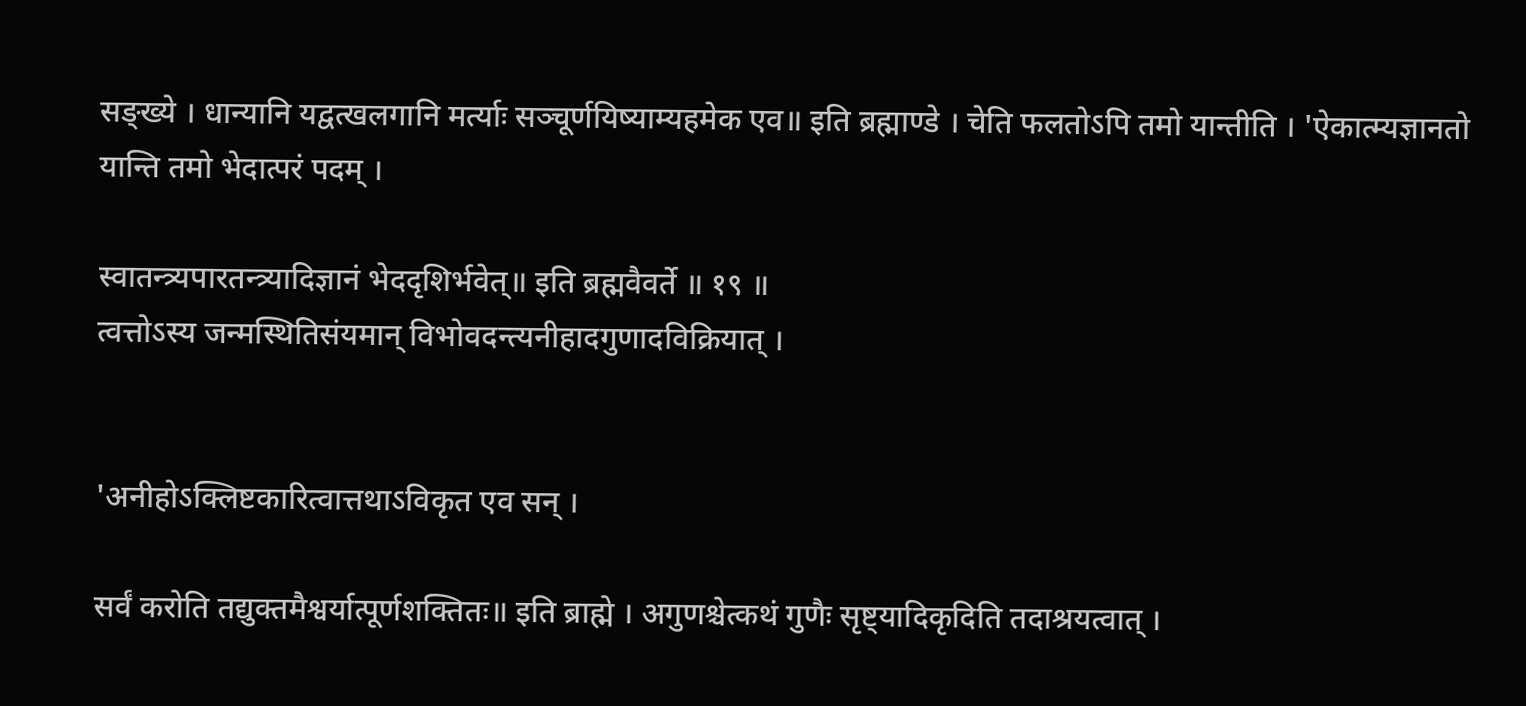सङ्ख्ये । धान्यानि यद्वत्खलगानि मर्त्याः सञ्चूर्णयिष्याम्यहमेक एव॥ इति ब्रह्माण्डे । चेति फलतोऽपि तमो यान्तीति । 'ऐकात्म्यज्ञानतो यान्ति तमो भेदात्परं पदम् ।

स्वातन्त्र्यपारतन्त्र्यादिज्ञानं भेददृशिर्भवेत्॥ इति ब्रह्मवैवर्ते ॥ १९ ॥
त्वत्तोऽस्य जन्मस्थितिसंयमान् विभोवदन्त्यनीहादगुणादविक्रियात् ।


'अनीहोऽक्लिष्टकारित्वात्तथाऽविकृत एव सन् ।

सर्वं करोति तद्युक्तमैश्वर्यात्पूर्णशक्तितः॥ इति ब्राह्मे । अगुणश्चेत्कथं गुणैः सृष्ट्यादिकृदिति तदाश्रयत्वात् ।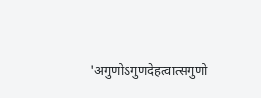'अगुणोऽगुणदेहत्वात्सगुणो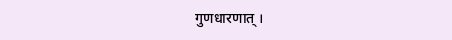गुणधारणात् ।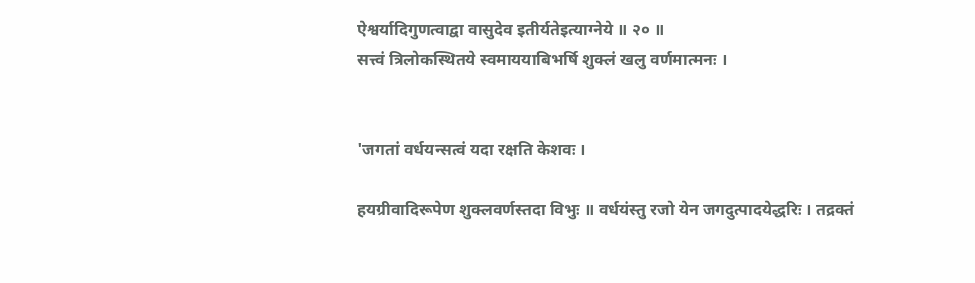ऐश्वर्यादिगुणत्वाद्वा वासुदेव इतीर्यतेइत्याग्नेये ॥ २० ॥
सत्त्वं त्रिलोकस्थितये स्वमाययाबिभर्षि शुक्लं खलु वर्णमात्मनः ।


'जगतां वर्धयन्सत्वं यदा रक्षति केशवः ।

हयग्रीवादिरूपेण शुक्लवर्णस्तदा विभुः ॥ वर्धयंस्तु रजो येन जगदुत्पादयेद्धरिः । तद्रक्तं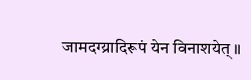जामदग्य्रादिरूपं येन विनाशयेत् ॥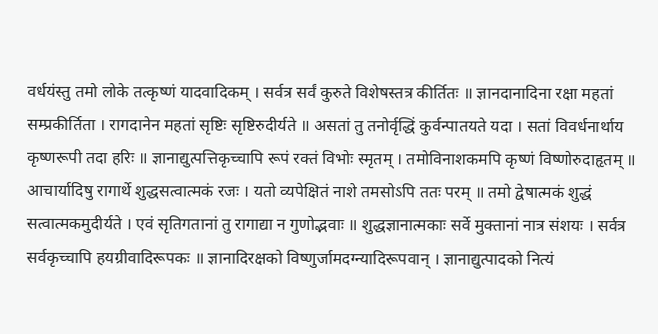वर्धयंस्तु तमो लोके तत्कृष्णं यादवादिकम् । सर्वत्र सर्वं कुरुते विशेषस्तत्र कीर्तितः ॥ ज्ञानदानादिना रक्षा महतां सम्प्रकीर्तिता । रागदानेन महतां सृष्टिः सृष्टिरुदीर्यते ॥ असतां तु तनोर्वृद्धिं कुर्वन्पातयते यदा । सतां विवर्धनार्थाय कृष्णरूपी तदा हरिः ॥ ज्ञानाद्युत्पत्तिकृच्चापि रूपं रक्तं विभोः स्मृतम् । तमोविनाशकमपि कृष्णं विष्णोरुदाहृतम् ॥ आचार्यादिषु रागार्थे शुद्धसत्वात्मकं रजः । यतो व्यपेक्षितं नाशे तमसोऽपि ततः परम् ॥ तमो द्वेषात्मकं शुद्धं सत्वात्मकमुदीर्यते । एवं सृतिगतानां तु रागाद्या न गुणोद्भवाः ॥ शुद्धज्ञानात्मकाः सर्वे मुक्तानां नात्र संशयः । सर्वत्र सर्वकृच्चापि हयग्रीवादिरूपकः ॥ ज्ञानादिरक्षको विष्णुर्जामदग्न्यादिरूपवान् । ज्ञानाद्युत्पादको नित्यं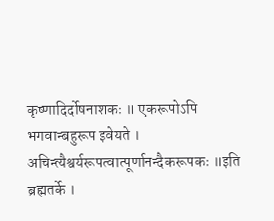कृष्णादिर्दोषनाशकः ॥ एकरूपोऽपि भगवान्बहुरूप इवेयते । अचिन्त्यैश्वर्यरूपत्वात्पूर्णानन्दैकरूपकः ॥इति ब्रह्मतर्के ।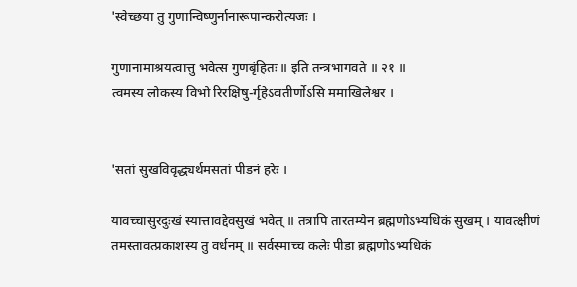'स्वेच्छया तु गुणान्विष्णुर्नानारूपान्करोत्यजः ।

गुणानामाश्रयत्वात्तु भवेत्स गुणबृंहितः॥ इति तन्त्रभागवते ॥ २१ ॥
त्वमस्य लोकस्य विभो रिरक्षिषु-र्गृहेऽवतीर्णोऽसि ममाखिलेश्वर ।


'सतां सुखविवृद्ध्यर्थमसतां पीडनं हरेः ।

यावच्चासुरदुःखं स्यात्तावद्देवसुखं भवेत् ॥ तत्रापि तारतम्येन ब्रह्मणोऽभ्यधिकं सुखम् । यावत्क्षीणं तमस्तावत्प्रकाशस्य तु वर्धनम् ॥ सर्वस्माच्च कलेः पीडा ब्रह्मणोऽभ्यधिकं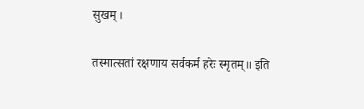सुखम् ।

तस्मात्सतां रक्षणाय सर्वकर्म हरेः स्मृतम्॥ इति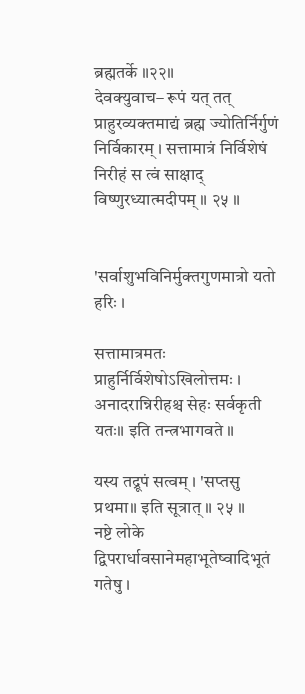ब्रह्मतर्के ॥२२॥
देवक्युवाच– रूपं यत् तत् प्राहुरव्यक्तमाद्यं ब्रह्म ज्योतिर्निर्गुणं निर्विकारम् । सत्तामात्रं निर्विशेषं निरीहं स त्वं साक्षाद् विष्णुरध्यात्मदीपम् ॥ २५ ॥


'सर्वाशुभविनिर्मुक्तगुणमात्रो यतो हरिः ।

सत्तामात्रमतः प्राहुर्निर्विशेषोऽखिलोत्तमः । अनादरान्निरीहश्च सेहः सर्वकृती यतः॥ इति तन्त्रभागवते ॥

यस्य तद्रूपं सत्वम् । 'सप्तसु प्रथमा॥ इति सूत्रात् ॥ २५ ॥
नष्टे लोके द्विपरार्धावसानेमहाभूतेष्वादिभूतं गतेषु ।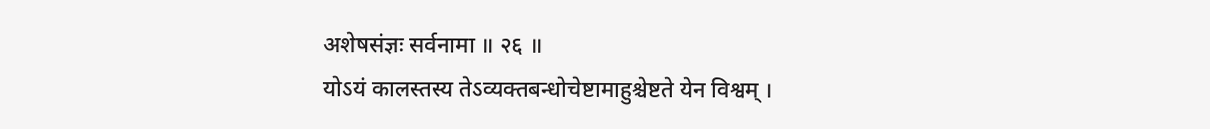अशेषसंज्ञः सर्वनामा ॥ २६ ॥
योऽयं कालस्तस्य तेऽव्यक्तबन्धोचेष्टामाहुश्चेष्टते येन विश्वम् ।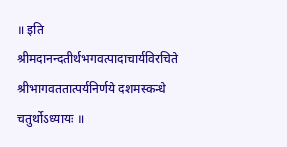॥ इति श्रीमदानन्दतीर्थभगवत्पादाचार्यविरचिते श्रीभागवततात्पर्यनिर्णये दशमस्कन्धे चतुर्थोऽध्यायः ॥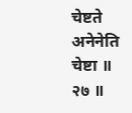चेष्टते अनेनेति चेष्टा ॥ २७ ॥